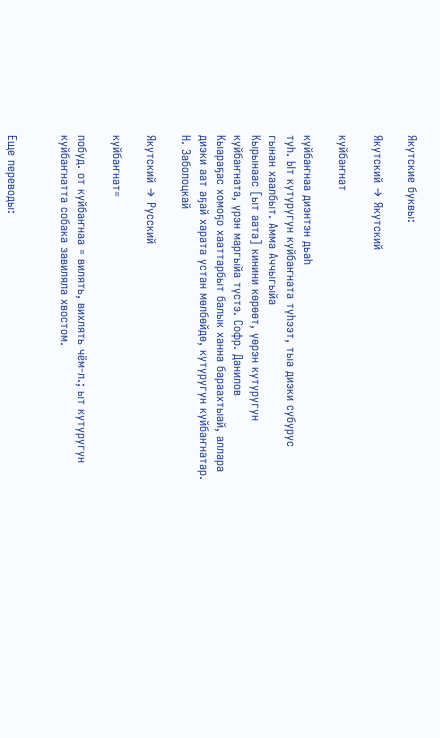Якутские буквы:

Якутский → Якутский

куйбаҥнат

куйбаҥнаа диэнтэн дьаһ
туһ. Ыт кутуругун куйбаҥната түһээт, тыа диэки субурус гынан хаалбыт. Амма Аччыгыйа
Кырынаас [ыт аата] кинини көрөөт, үөрэн кутуругун куйбаҥната, үрэн маргыйа түстэ. Софр. Данилов
Кыараҕас хомоҕо хааттарбыт балык ханна бараахтыай, аллара диэки аат аҕай харата устан мөлбөйдө, кутуругун куйбаҥнатар. Н. Заболоцкай

Якутский → Русский

куйбаҥнат=

побуд. от куйбаҥнаа = вилять, вихлять чём-л.; ыт кутуругун куйбаҥнатта собака завиляла хвостом.


Еще переводы: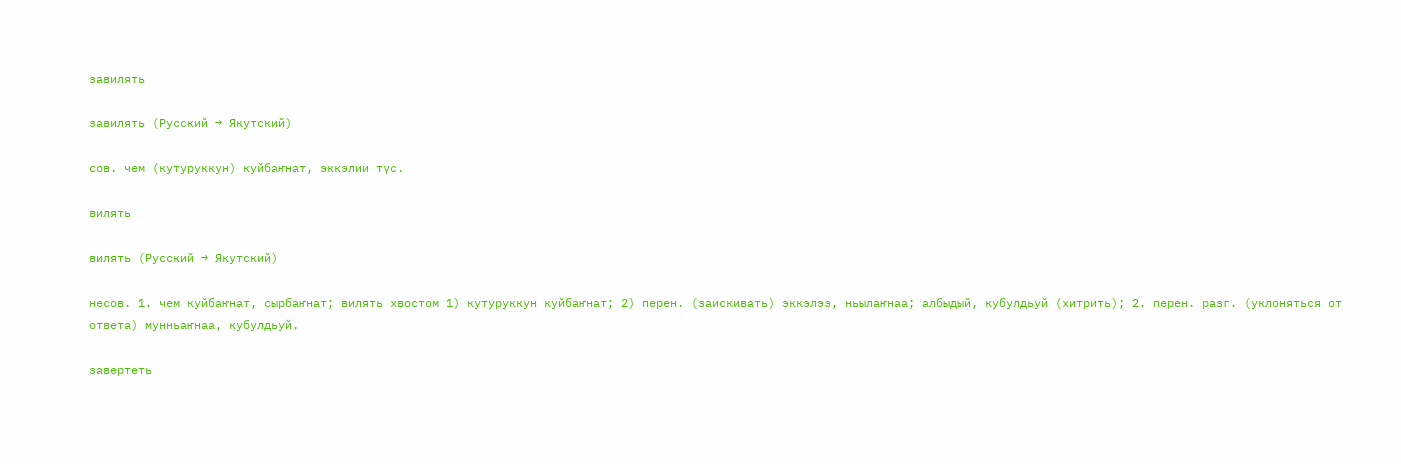завилять

завилять (Русский → Якутский)

сов. чем (кутуруккун) куйбаҥнат, эккэлии түс.

вилять

вилять (Русский → Якутский)

несов. 1. чем куйбаҥнат, сырбаҥнат; вилять хвостом 1) кутуруккун куйбаҥнат; 2) перен. (заискивать) эккэлээ, ньылаҥнаа; албыдый, кубулдьуй (хитрить); 2. перен. разг. (уклоняться от ответа) мунньаҥнаа, кубулдьуй.

завертеть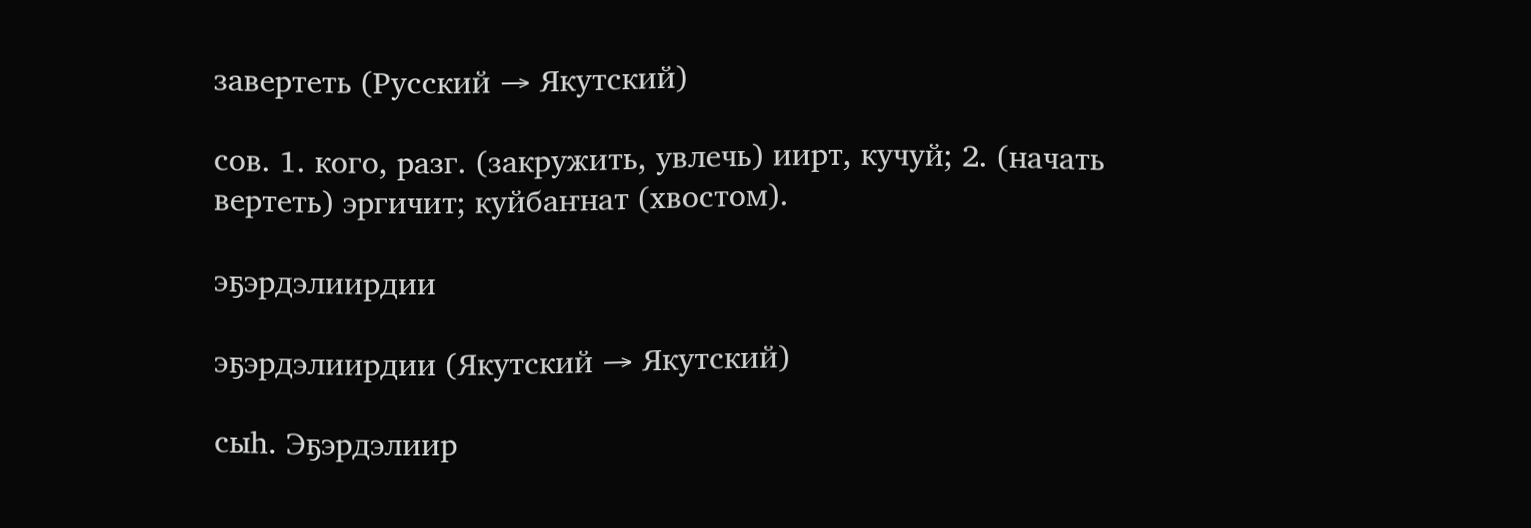завертеть (Русский → Якутский)

сов. 1. кого, разг. (закружить, увлечь) иирт, кучуй; 2. (начать вертеть) эргичит; куйбаҥнат (хвостом).

эҕэрдэлиирдии

эҕэрдэлиирдии (Якутский → Якутский)

сыһ. Эҕэрдэлиир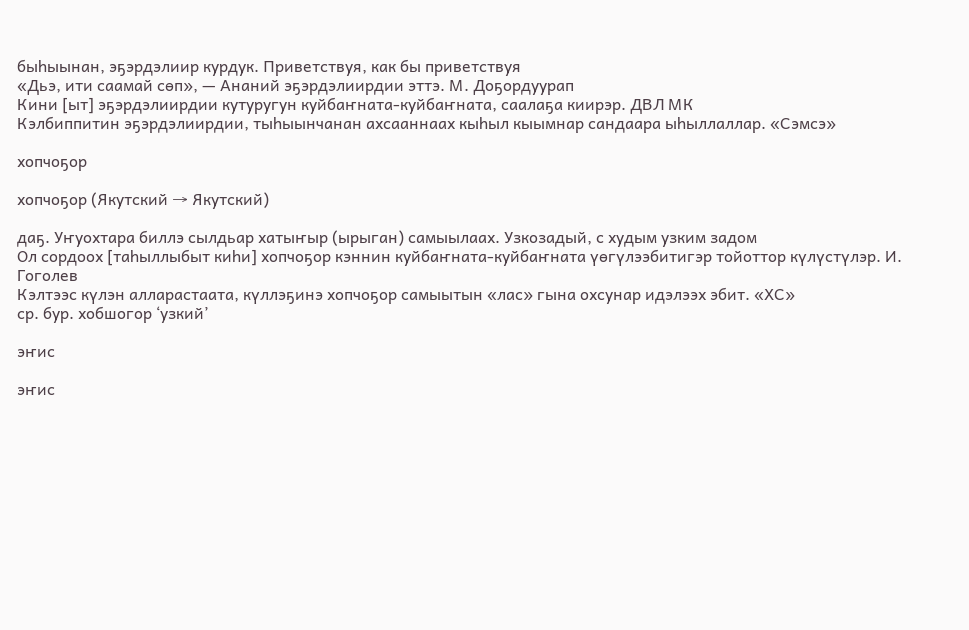быһыынан, эҕэрдэлиир курдук. Приветствуя, как бы приветствуя
«Дьэ, ити саамай сөп», — Ананий эҕэрдэлиирдии эттэ. М. Доҕордуурап
Кини [ыт] эҕэрдэлиирдии кутуругун куйбаҥната-куйбаҥната, саалаҕа киирэр. ДВЛ МК
Кэлбиппитин эҕэрдэлиирдии, тыһыынчанан ахсааннаах кыһыл кыымнар сандаара ыһыллаллар. «Сэмсэ»

хопчоҕор

хопчоҕор (Якутский → Якутский)

даҕ. Уҥуохтара биллэ сылдьар хатыҥыр (ырыган) самыылаах. Узкозадый, с худым узким задом
Ол сордоох [таһыллыбыт киһи] хопчоҕор кэннин куйбаҥната-куйбаҥната үөгүлээбитигэр тойоттор күлүстүлэр. И. Гоголев
Кэлтээс күлэн алларастаата, күллэҕинэ хопчоҕор самыытын «лас» гына охсунар идэлээх эбит. «ХС»
ср. бур. хобшогор ‘узкий’

эҥис

эҥис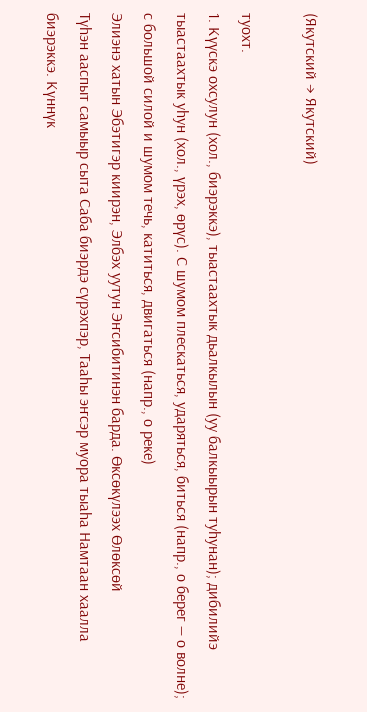(Якутский → Якутский)

туохт.
1. Күүскэ охсулун (хол., биэрэккэ), тыастаахтык дьалкылын (уу балкыырын туһунан); дибилийэ тыастаахтык уһун (хол., үрэх, өрүс). С шумом плескаться, ударяться, биться (напр., о берег — о волне); с большой силой и шумом течь, катиться, двигаться (напр., о реке)
Элиэнэ хатын Эбэтигэр киирэн, Элбэх уутун Эҥсибитинэн барда. Өксөкүлээх Өлөксөй
Түһэн ааспыт самыыр сыта Саба биэрдэ сүрэхпэр, Тааһы эҥсэр муора тыаһа Намтаан хаалла биэрэккэ. Күннүк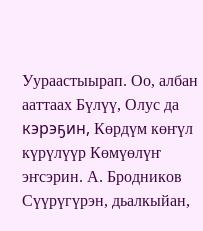Уураастыырап. Оо, албан ааттаах Бүлүү, Олус да кэрэҕин, Көрдүм көҥүл күрүлүүр Көмүөлүҥ эҥсэрин. А. Бродников
Сүүрүгүрэн, дьалкыйан,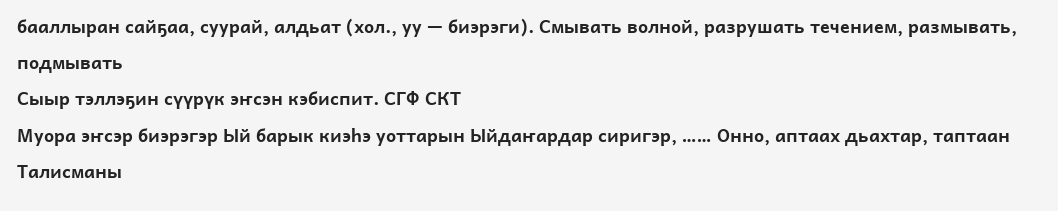бааллыран сайҕаа, суурай, алдьат (хол., уу — биэрэги). Смывать волной, разрушать течением, размывать, подмывать
Сыыр тэллэҕин сүүрүк эҥсэн кэбиспит. СГФ СКТ
Муора эҥсэр биэрэгэр Ый барык киэһэ уоттарын Ыйдаҥардар сиригэр, …… Онно, аптаах дьахтар, таптаан Талисманы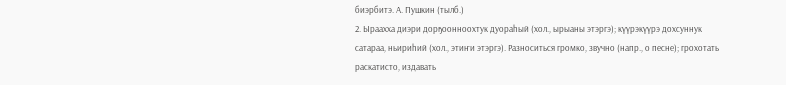биэрбитэ. А. Пушкин (тылб.)
2. Ыраахха диэри дорҕоонноохтук дуораһый (хол., ырыаны этэргэ); күүрэкүүрэ дохсуннук сатараа, ньириһий (хол., этиҥи этэргэ). Разноситься громко, звучно (напр., о песне); грохотать раскатисто, издавать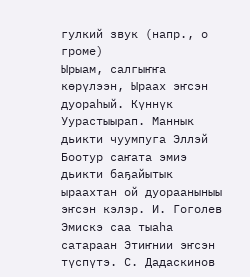гулкий звук (напр., о громе)
Ырыам, салгыҥҥа көрүлээн, Ыраах эҥсэн дуораһый. Күннүк Уурастыырап. Маннык дьикти чуумпуга Эллэй Боотур саҥата эмиэ дьикти баҕайытык ыраахтан ой дуорааныныы эҥсэн кэлэр. И. Гоголев
Эмискэ саа тыаһа сатараан Этиҥнии эҥсэн түспүтэ. С. Дадаскинов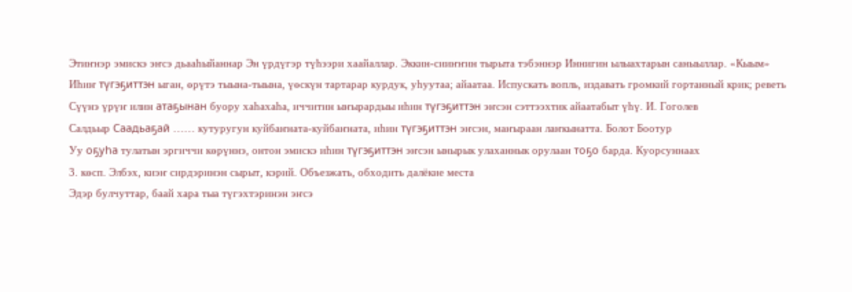Этиҥнэр эмискэ эҥсэ дьааһыйаннар Эн үрдүгэр түһээри хаайаллар. Эккин-сииҥҥин тырыта тэбэннэр Иннигин ылыахтарын саныыллар. «Кыым»
Иһиҥ түгэҕиттэн ыган, өрүтэ тыына-тыына, үөскүн тартарар курдук, уһуутаа; айаатаа. Испускать вопль, издавать громкий гортанный крик; реветь
Сүүнэ үрүҥ илин атаҕынан буору хаһахаһа, иччитин ыҥырардыы иһин түгэҕиттэн эҥсэн сэттээхтик айаатабыт үһү. И. Гоголев
Салдьыр Саадьаҕай …… кутуругун куйбаҥната-куйбаҥната, иһин түгэҕиттэн эҥсэн, маҥыраан лаҥкынатта. Болот Боотур
Уу оҕуһа тулатын эргиччи көрүннэ, онтон эмискэ иһин түгэҕиттэн эҥсэн ынырык улаханнык орулаан тоҕо барда. Куорсуннаах
3. көсп. Элбэх, киэҥ сирдэринэн сырыт, кэрий. Объезжать, обходить далёкие места
Эдэр булчуттар, баай хара тыа түгэхтэринэн эҥсэ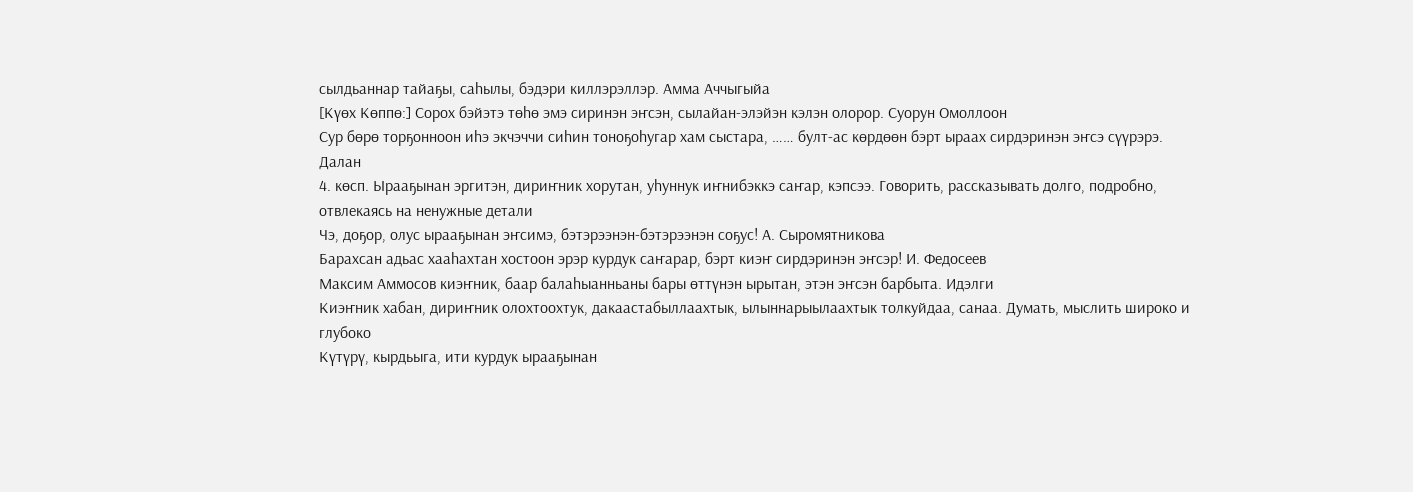сылдьаннар тайаҕы, саһылы, бэдэри киллэрэллэр. Амма Аччыгыйа
[Күөх Көппө:] Сорох бэйэтэ төһө эмэ сиринэн эҥсэн, сылайан-элэйэн кэлэн олорор. Суорун Омоллоон
Сур бөрө торҕонноон иһэ экчэччи сиһин тоноҕоһугар хам сыстара, …… булт-ас көрдөөн бэрт ыраах сирдэринэн эҥсэ сүүрэрэ. Далан
4. көсп. Ырааҕынан эргитэн, дириҥник хорутан, уһуннук иҥнибэккэ саҥар, кэпсээ. Говорить, рассказывать долго, подробно, отвлекаясь на ненужные детали
Чэ, доҕор, олус ырааҕынан эҥсимэ, бэтэрээнэн-бэтэрээнэн соҕус! А. Сыромятникова
Барахсан адьас хааһахтан хостоон эрэр курдук саҥарар, бэрт киэҥ сирдэринэн эҥсэр! И. Федосеев
Максим Аммосов киэҥник, баар балаһыанньаны бары өттүнэн ырытан, этэн эҥсэн барбыта. Идэлги
Киэҥник хабан, дириҥник олохтоохтук, дакаастабыллаахтык, ылыннарыылаахтык толкуйдаа, санаа. Думать, мыслить широко и глубоко
Күтүрү, кырдьыга, ити курдук ырааҕынан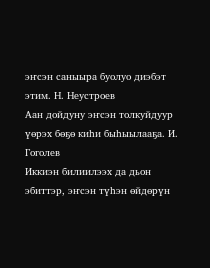эҥсэн саныыра буолуо диэбэт этим. Н. Неустроев
Аан дойдуну эҥсэн толкуйдуур үөрэх бөҕө киһи быһыылааҕа. И. Гоголев
Иккиэн билиилээх да дьон эбиттэр, эҥсэн түһэн өйдөрүн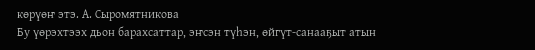көрүөҥ этэ. А. Сыромятникова
Бу үөрэхтээх дьон барахсаттар, эҥсэн түһэн, өйгүт-санааҕыт атын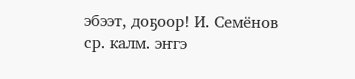эбээт, доҕоор! И. Семёнов
ср. калм. эҥгэ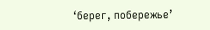‘берег, побережье’